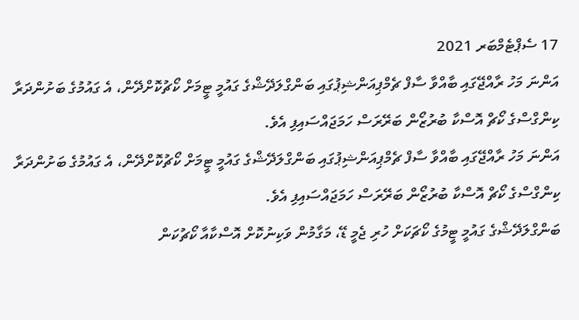17 ސެޕްޓެމްބަރ 2021
އަންނަ މަހު ރާއްޖޭގައި ބާއްވާ ސާފް ޗެމްޕިއަންޝިޕުގައި ބަންގްލަދޭޝްގެ ގައުމީ ޓީމަށް ކޯޗުކޮށްދޭން، އެ ގައުމުގެ ބަށުންދަރާ ކިންގްސްގެ ކޯޗް އޮސްކާ ބުރުޒޯން ބަރޭރަސް ހަމަޖައްސައިފި އެވެ.
އަންނަ މަހު ރާއްޖޭގައި ބާއްވާ ސާފް ޗެމްޕިއަންޝިޕުގައި ބަންގްލަދޭޝްގެ ގައުމީ ޓީމަށް ކޯޗުކޮށްދޭން، އެ ގައުމުގެ ބަށުންދަރާ ކިންގްސްގެ ކޯޗް އޮސްކާ ބުރުޒޯން ބަރޭރަސް ހަމަޖައްސައިފި އެވެ.
ބަންގްލަދޭޝްގެ ގައުމީ ޓީމުގެ ކޯޗަކަށް ހުރި ޖެމީ ޑޭ، މަގާމުން ވަކިނުކޮށް އޮސްކާއާ ކޯޗުކަން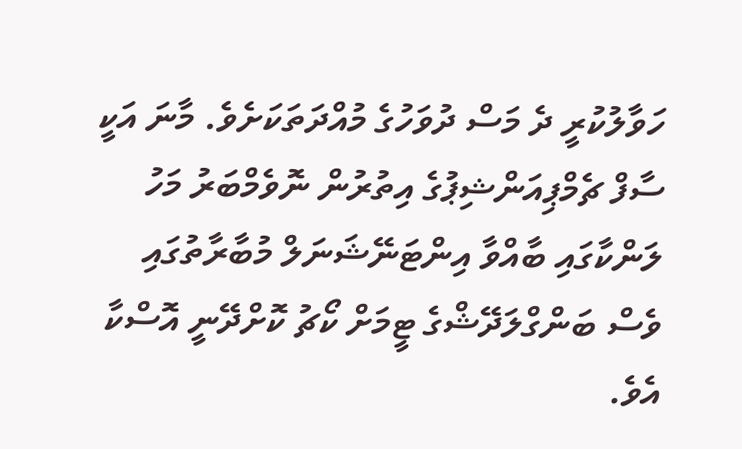ހަވާލުކުރީ ދެ މަސް ދުވަހުގެ މުއްދަތަކަށެވެ. މާނަ އަކީ ސާފް ޗެމްޕިއަންޝިޕުގެ އިތުރުން ނޮވެމްބަރު މަހު ލަންކާގައި ބާއްވާ އިންޓަނޭޝަނަލް މުބާރާތުގައި ވެސް ބަންގްލަދޭޝްގެ ޓީމަށް ކޯޗު ކޮށްދޭނީ އޮސްކާ އެވެ.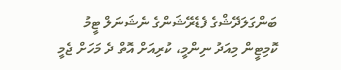ބަންގަލަދޭޝްގެ ފެޑެރޭޝަންގެ ނެޝަނަލް ޓީމު ކޮމިޓީން މިއަދު ނިންމީ، ކުރިއަށް އޮތް ދެ މަހަށް ޖެމީ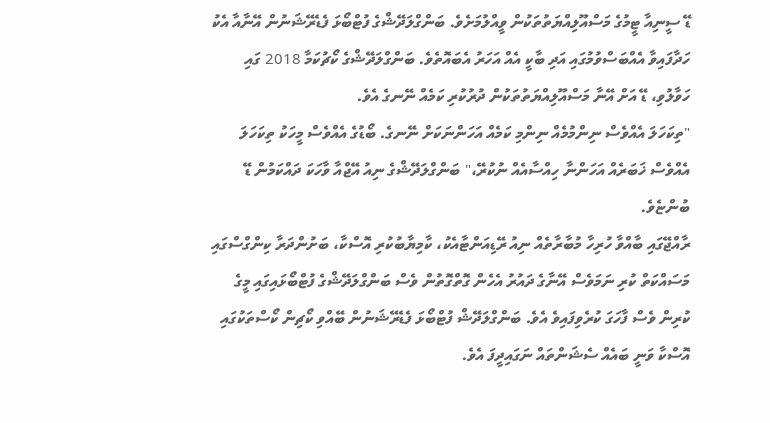ޑޭ ސީނިއާ ޓީމުގެ މަސްއޫލިއްޔަތުތަކުން ވީއްލުމަށެވެ. ބަންގްލަދޭޝްގެ ފުޓްބޯޅަ ފެޑެރޭޝަނުން އޭނާއާ އެކު ހަދާފައިވާ އެއްބަސްވުމުގައި އަދި ބާކީ އެއް އަހަރު އެބައޮތެވެ. ބަންގްލަދޭޝްގެ ކޯޗުކަމާ 2018 ގައި ހަވާލުވި، ޑޭ އަށް އޭނާ މަސްއޫލިއްޔަތުތަކުން ދުރުކުރި ކަމެއް ނޭނގެ އެވެ.
"ތިކަހަލަ އެއްވެސް ނިންމުމެއް ނިންމި ކަމެއް އަހަންނަކަށް ނޭނގެ. ބޯޑުގެ އެއްވެސް މީހަކު ތިކަހަލަ އެއްވެސް ޚަބަރެއް އަހަންނާ ހިއްސާއެއް ނުކުރޭ،" ބަންގްލަދޭޝްގެ ނިއު އޭޖްއާ ވާހަކަ ދައްކަމުން ޑޭ ބުންޏެވެ.
ރާއްޖޭގައި ބާއްވާ ހުރިހާ މުބާރާތެއް ނިއު ރޭޑިއަންޓާއެކު، ކާމިޔާބުކުރި އޮސްކާ، ބަށުންދަރާ ކިންގްސްގައި މަސައްކަތް ކުރި ނަމަވެސް އޭނާގެ ދައުރު އެހެން ގޮތްގޮތުން ވެސް ބަންގްލަދޭޝްގެ ފުޓްބޯޅައިގައި މީގެ ކުރިން ވެސް ފާހަގަ ކުރެވިފައިވެ އެވެ. ބަންގްލަދޭޝް ފުޓްބޯޅަ ފެޑެރޭޝަނުން ބޭއްވި ކޯޗިން ކޯސްތަކުގައި އޮސްކާ ވަނީ ބައެއް ސެޝަންތައް ނަގައިދީފަ އެވެ.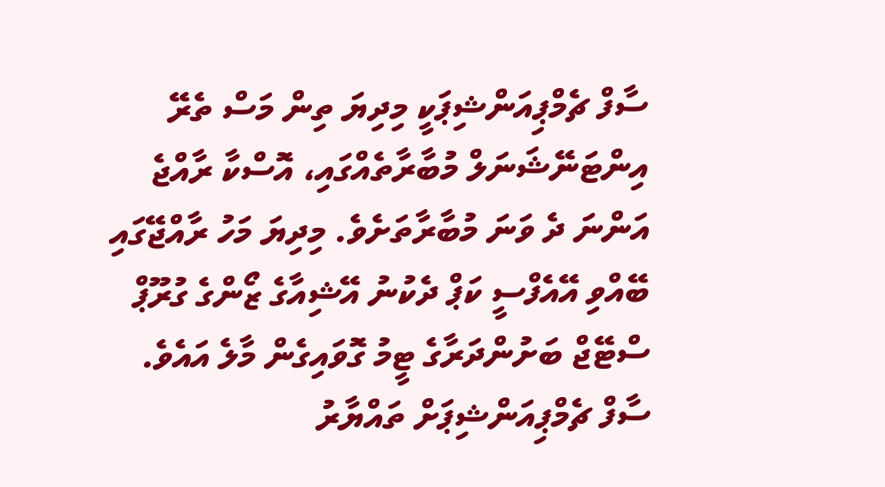ސާފް ޗެމްޕިއަންޝިޕަކީ މިދިޔަ ތިން މަސް ތެރޭ އިންޓަނޭޝަނަލް މުބާރާތެއްގައި، އޮސްކާ ރާއްޖެ އަންނަ ދެ ވަނަ މުބާރާތަށެވެ. މިދިޔަ މަހު ރާއްޖޭގައި ބޭއްވި އޭއެފްސީ ކަޕް ދެކުނު އޭޝިއާގެ ޒޯންގެ ގުރޫޕް ސްޓޭޖް ބަށުންދަރާގެ ޓީމު ގޮވައިގެން މާލެ އައެވެ.
ސާފް ޗެމްޕިއަންޝިޕަށް ތައްޔާރު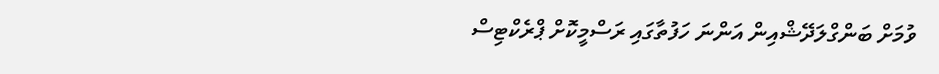ވުމަށް ބަންގްލަދޭޝްއިން އަންނަ ހަފުތާގައި ރަސްމީކޮށް ޕްރެކްޓިސް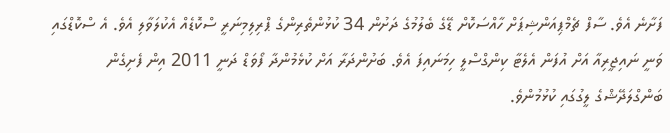ފަށާނެ އެވެ. ސާފް ޗެމްޕިއަންޝިޕަށް ހާއްސަކޮށް ޑޭގެ ބެލުމުގެ ދަށުން 34 ކުޅުންތެރިންގެ ޕްރިލިމިނަރީ ސްކޮޑެއް އެކުލަވާލި އެވެ. އެ ސްކޮޑްގައި ވަނީ ނައިޖީރިއާ އަށް އުފަން އެލެޓާ ކިންގްސްލީ ހިމަނައިފަ އެވެ. ބަށުންދަރާ އަށް ކުޅެމުންދާ ފޯވަޑް ދަނީ 2011 އިން ފެށިގެން ބަންގްލަދޭޝްގެ ލީގުގައި ކުޅުމުންވެ.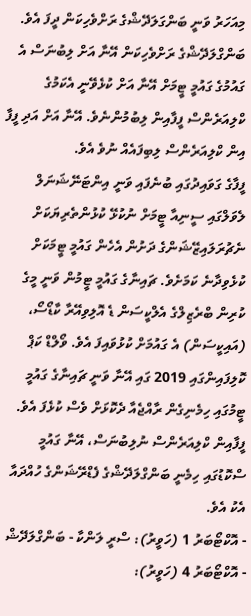މިއަހަރު ވަނީ ބަންގަލަދޭޝްގެ ރަށްވެހިކަން ދީފަ އެވެ.
ބަންގްލަދޭޝްގެ ރަށްވެހިކަން އޭނާ އަށް ލިބުނަސް އެ ގައުމުގެ ގައުމީ ޓީމަށް އޭނާ އަށް ކުޅެވޭނީ އެކަމުގެ ކްލިއަރެންސް ފީފާއިން ލިބުމުންނެވެ. އޭނާ އަށް އަދި ފީފާ އިން ކްލިއަރެންސް ލިބިފައެއް ނުވެ އެވެ.
ފީފާގެ ގަވައިދުގައި ބުނެފައި ވަނީ އިންޓަނޭޝަނަލް ލެވަލްގައި ސީނިއާ ޓީމަށް ނުކުޅޭ ކުޅުންތެރިޔަކަށް ނެޗުރަލައިޒޭޝަންގެ ދަށުން އެހެން ގައުމީ ޓީމަކަށް ކުޅެވިދާނެ ކަމަށެވެ. ޗައިނާގެ ގައުމީ ޓީމުން ވަނީ މީގެ ކުރިން ބްރެޒިލްގެ އެލްކީސަން ޑެ އޮލިވިއޭރާ ކާޑޯސޯ، (އައިކީސަން) އެ ގައުމަށް ކުޅުވައިފަ އެވެ. ވޯލްޑް ކަޕް ކޮލިފައިންގައި 2019 ގައި އޭނާ ވަނީ ޗައިނާގެ ގައުމީ ޓީމުގައި ހިމެނިގެން ރާއްޖެއާ ދެކޮޅަށް ވެސް ކުޅެފަ އެވެ.
ފީފާއިން ކްލިއަރެންސް ނުލިބުނަސް، އޭނާ ގައުމީ ސްކޮޑުގައި ހިމެނީ ބަންގްލަދޭޝްގެ ފެޑްރޭޝަންގެ ހުއްދައާ އެކު އެވެ.
- އޮކްޓޯބަރު 1 (ހަވީރު): ސްރީ ލަންކާ - ބަންގްލަދޭޝް - އޮކްޓޯބަރު 4 (ހަވީރު):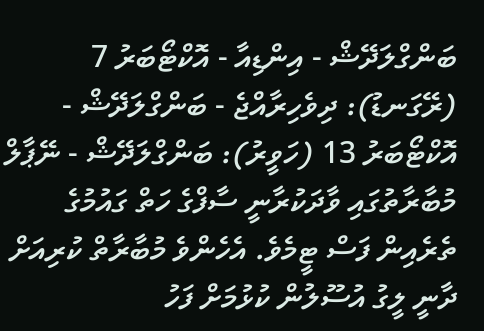ބަންގްލަދޭޝް - އިންޑިއާ - އޮކްޓޯބަރު 7 (ރޭގަނޑު): ދިވެހިރާއްޖެ - ބަންގްލަދޭޝް - އޮކްޓޯބަރު 13 (ހަވީރު): ބަންގްލަދޭޝް - ނޭޕާލް މުބާރާތުގައި ވާދަކުރާނީ ސާފްގެ ހަތް ގައުމުގެ ތެރެއިން ފަސް ޓީމެވެ. އެހެންވެ މުބާރާތް ކުރިއަށް ދާނީ ލީގު އުސޫލުން ކުޅުމަށް ފަހު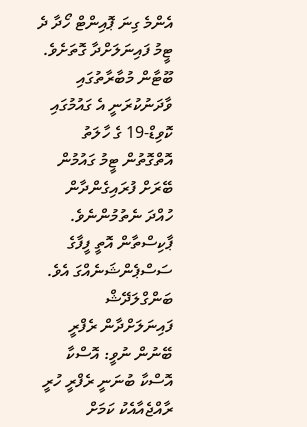އެންމެ ގިނަ ޕޮއިންޓް ހޯދާ ދެ ޓީމު ފައިނަލަށްދާ ގޮތަށެވެ. ބޫޓާން މުބާރާތުގައި ވާދަނުކުރަނީ އެ ގައުމުގައި ކޮވިޑް-19 ގެ ހާލަތު އޮތްގޮތުން ޓީމު ގައުމުން ބޭރަށް ފުރައިގެންދާން ހުއްދަ ނެތުމުންނެވެ. ޕާކިސްތާން އޮތީ ފީފާގެ ސަސްޕެންޝަނެއްގަ އެވެ.
ބަންގްލަދޭޝް ފައިނަލަށްދާން ރެފްރީ ބޭނުން ނުވީ: އޮސްކާ
އޮސްކާ ބުނަނީ ރެފްރީ ހުރީ ރާއްޖެއާއެކު ކަމަށް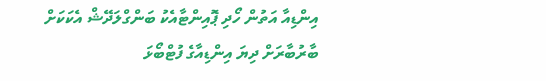އިންޑިއާ އަތުން ހޯދި ޕޮއިންޓާއެކު ބަންގްލަދޭޝް އެކަކަށް
ބާރުބާރަށް ދިޔަ އިންޑިއާގެ ފުޓްބޯޅަ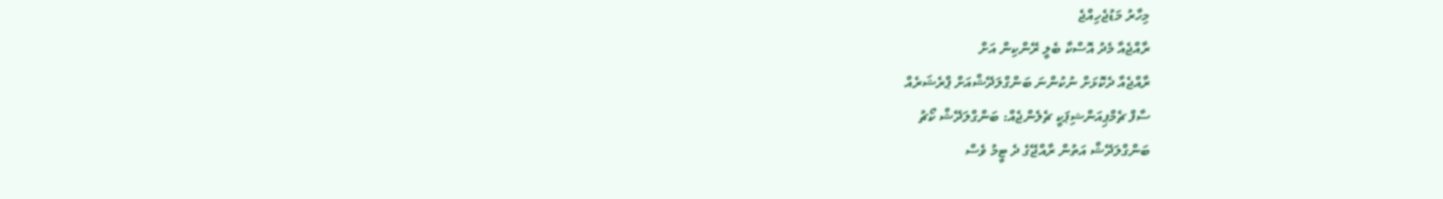މިހާރު މަޑުޖެހިއްޖެ
ރާއްޖެއާ މެދު އޮސްކާ ބެލީ ރޭންކިން އަށް
ރާއްޖެއާ ދެކޮޅަށް ނުކުންނަ ބަންގްލަދޭޝްއަށް ޕްރެޝަރެއް
ސާފް ޗެމްޕިއަންޝިޕަކީ ޗެލެންޖެއް: ބަންގްލަދޭޝް ކޯޗު
ބަންގްލަދޭޝް އަތުން ރާއްޖޭގެ ދެ ޓީމު ވެސް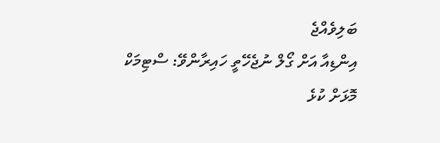ބަލިވެއްޖެ
އިންޑިއާ އަށް ގޯލް ނުޖެހޭތީ ހައިރާންވޭ: ސްޓިމަކް
މޮޅަށް ކުޅެ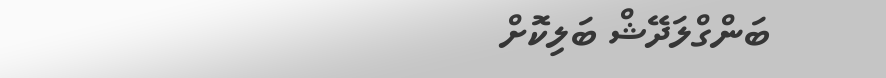ބަންގްލަދޭޝް ބަލިކޮށް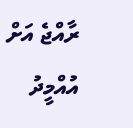ރާއްޖެ އަށް އުއްމީދު